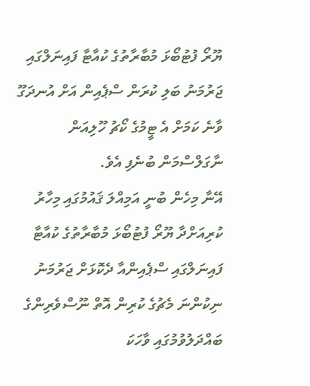ޔޫރޯ ފުޓުބޯޅަ މުބާރާތުގެ ކުއާޓާ ފައިނަލްގައި ޖަރުމަނު ބަލި ކުރަން ސްޕެއިން އަށް އުނދަގޫ ވާނެ ކަމަށް އެ ޓީމުގެ ކޯޗު ހޫލިއަން ނާގަލްސްމަން ބުނެފި އެވެ.
އޭނާ މިހެން ބުނީ އަމިއްލަ ޤައުމުގައި މިހާރު ކުރިއަށްދާ ޔޫރޯ ފުޓުބޯޅަ މުބާރާތުގެ ކުއާޓާ ފައިނަލްގައި ސްޕެއިންއާ ދެކޮޅަށް ޖަރުމަނު ނިކުންނަ މެޗުގެ ކުރިން އޮތް ނޫސްވެރިންގެ ބައްދަލުވުމުގައި ވާހަކަ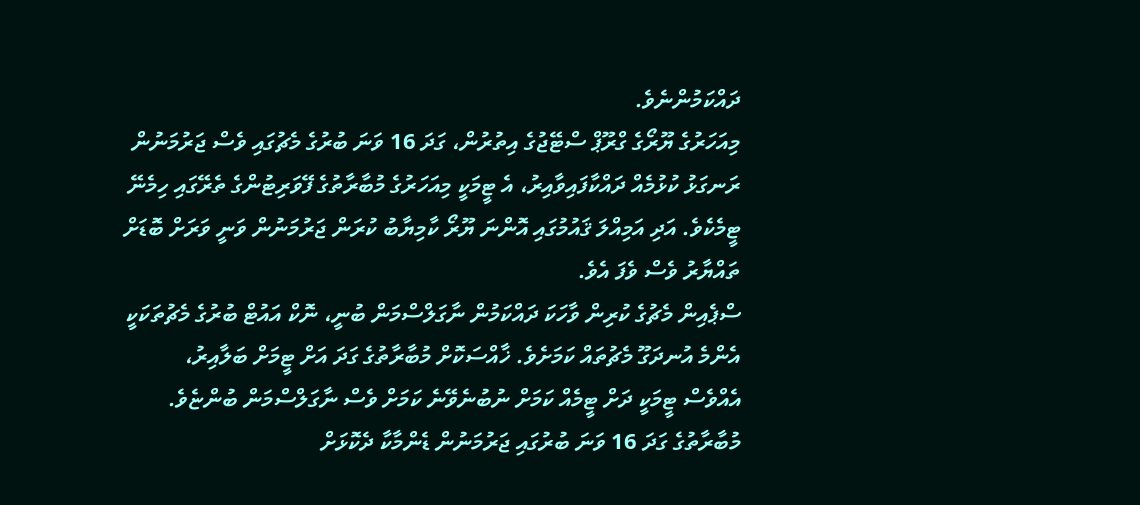ދައްކަމުންނެވެ.
މިއަހަރުގެ ޔޫރޯގެ ގްރޫޕް ސްޓޭޖުގެ އިތުރުން، ގަދަ 16 ވަނަ ބުރުގެ މެޗުގައި ވެސް ޖަރުމަނުން ރަނގަޅު ކުޅުމެއް ދައްކާފައިވާއިރު، އެ ޓީމަކީ މިއަހަރުގެ މުބާރާތުގެ ފޭވަރިޓުންގެ ތެރޭގައި ހިމެނޭ ޓީމެކެވެ. އަދި އަމިއްލަ ޤައުމުގައި އޮންނަ ޔޫރޯ ކާމިޔާބު ކުރަން ޖަރުމަނުން ވަނީ ވަރަށް ބޮޑަށް ތައްޔާރު ވެސް ވެފަ އެވެ.
ސްޕެއިން މެޗުގެ ކުރިން ވާހަކަ ދައްކަމުން ނާގަލްސްމަން ބުނީ، ނޮކް އައުޓް ބުރުގެ މެޗުތަކަކީ އެންމެ އުނދަގޫ މެޗުތައް ކަމަށެވެ. ޚާއްސަކޮށް މުބާރާތުގެ ގަދަ އަށް ޓީމަށް ބަލާއިރު، އެއްވެސް ޓީމަކީ ދަށް ޓީމެއް ކަމަށް ނުބުނެވޭނެ ކަމަށް ވެސް ނާގަލްސްމަން ބުންޏެވެ.
މުބާރާތުގެ ގަދަ 16 ވަނަ ބުރުގައި ޖަރުމަނުން ޑެންމާކާ ދެކޮޅަށް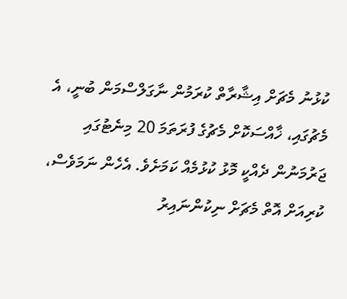ކުޅުނު މެޗަށް އިޝާރާތް ކުރަމުން ނާގަލްސްމަން ބުނީ، އެ މެޗުގައި، ޚާއްސަކޮށް މެޗުގެ ފުރަތަމަ 20 މިނެޓުގައި ޖަރުމަނުން ދެއްކީ މޮޅު ކުޅުމެއް ކަމަށެވެ. އެހެން ނަމަވެސް، ކުރިއަށް އޮތް މެޗަށް ނިކުންނައިރު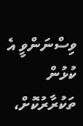ވިސްނަންވީ އެ ކުޅުން ތަކުރާރުކޮށް،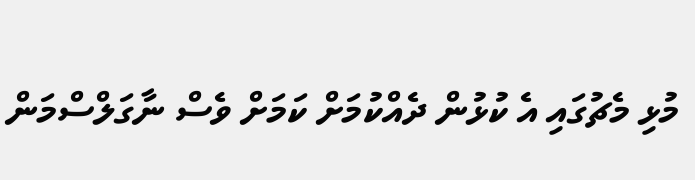މުޅި މެޗުގައި އެ ކުޅުން ދެއްކުމަށް ކަމަށް ވެސް ނާގަލްސްމަން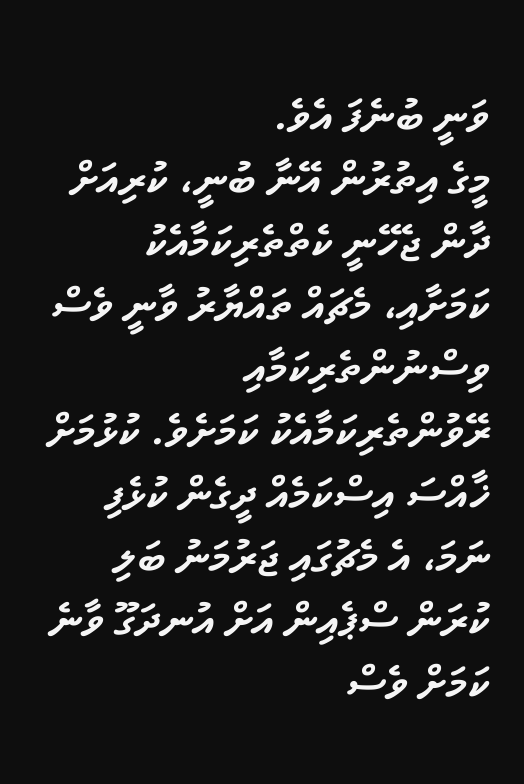ވަނީ ބުނެފަ އެވެ.
މީގެ އިތުރުން އޭނާ ބުނީ، ކުރިއަށް ދާން ޖެހޭނީ ކެތްތެރިކަމާއެކު ކަމަށާއި، މެޗައް ތައްޔާރު ވާނީ ވެސް ވިސްނުންތެރިކަމާއި ރޭވުންތެރިކަމާއެކު ކަމަށެވެ. ކުޅުމަށް ޚާއްސަ އިސްކަމެއް ދީގެން ކުޅެފި ނަމަ، އެ މެޗުގައި ޖަރުމަނު ބަލި ކުރަން ސްޕެއިން އަށް އުނދަގޫ ވާނެ ކަމަށް ވެސް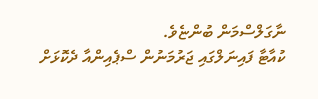ނާގަލްސްމަން ބުންޏެވެ.
ކުއާޓާ ފައިނަލްގައި ޖަރުމަނުން ސްޕެއިންއާ ދެކޮޅަށް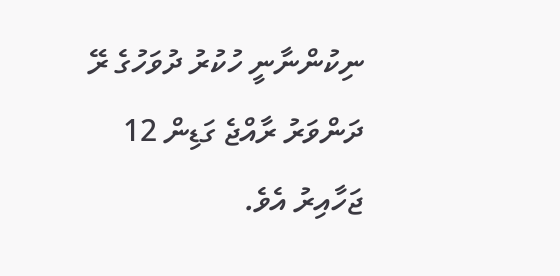ނިކުންނާނީ ހުކުރު ދުވަހުގެ ރޭ ދަންވަރު ރާއްޖެ ގަޑިން 12 ޖަހާއިރު އެވެ.